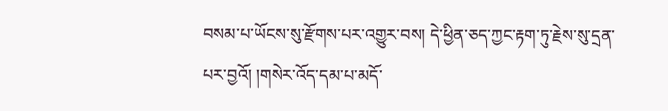བསམ་པ་ཡོངས་སུ་རྫོགས་པར་འགྱུར་བས། དེ་ཕྱིན་ཅད་ཀྱང་རྟག་ཏུ་རྗེས་སུ་དྲན་པར་བྱའོ། །གསེར་འོད་དམ་པ་མདོ་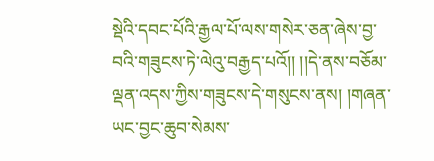སྡེའི་དབང་པོའི་རྒྱལ་པོ་ལས་གསེར་ཅན་ཞེས་བྱ་བའི་གཟུངས་ཏེ་ལེའུ་བརྒྱད་པའོ།། །།དེ་ནས་བཅོམ་ལྡན་འདས་ཀྱིས་གཟུངས་དེ་གསུངས་ནས། །གཞན་ཡང་བྱང་ཆུབ་སེམས་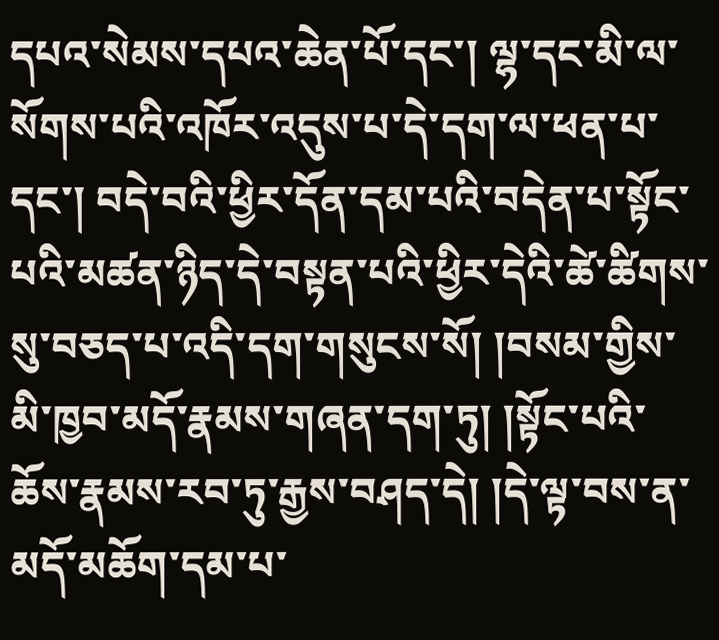དཔའ་སེམས་དཔའ་ཆེན་པོ་དང་། ལྷ་དང་མི་ལ་སོགས་པའི་འཁོར་འདུས་པ་དེ་དག་ལ་ཕན་པ་དང་། བདེ་བའི་ཕྱིར་དོན་དམ་པའི་བདེན་པ་སྟོང་པའི་མཚན་ཉིད་དེ་བསྟན་པའི་ཕྱིར་དེའི་ཚེ་ཚིགས་སུ་བཅད་པ་འདི་དག་གསུངས་སོ། །བསམ་གྱིས་མི་ཁྱབ་མདོ་རྣམས་གཞན་དག་ཏུ། །སྟོང་པའི་ཆོས་རྣམས་རབ་ཏུ་རྒྱས་བཤད་དེ། །དེ་ལྟ་བས་ན་མདོ་མཆོག་དམ་པ་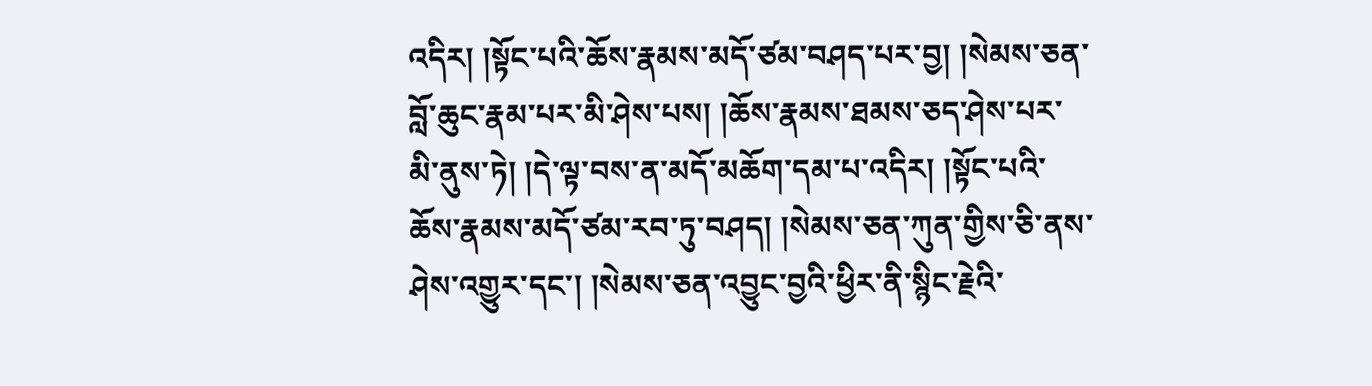འདིར། །སྟོང་པའི་ཆོས་རྣམས་མདོ་ཙམ་བཤད་པར་བྱ། །སེམས་ཅན་བློ་ཆུང་རྣམ་པར་མི་ཤེས་པས། །ཆོས་རྣམས་ཐམས་ཅད་ཤེས་པར་མི་ནུས་ཏེ། །དེ་ལྟ་བས་ན་མདོ་མཆོག་དམ་པ་འདིར། །སྟོང་པའི་ཆོས་རྣམས་མདོ་ཙམ་རབ་ཏུ་བཤད། །སེམས་ཅན་ཀུན་གྱིས་ཅི་ནས་ཤེས་འགྱུར་དང་། །སེམས་ཅན་འབྱུང་བྱའི་ཕྱིར་ནི་སྙིང་རྗེའི་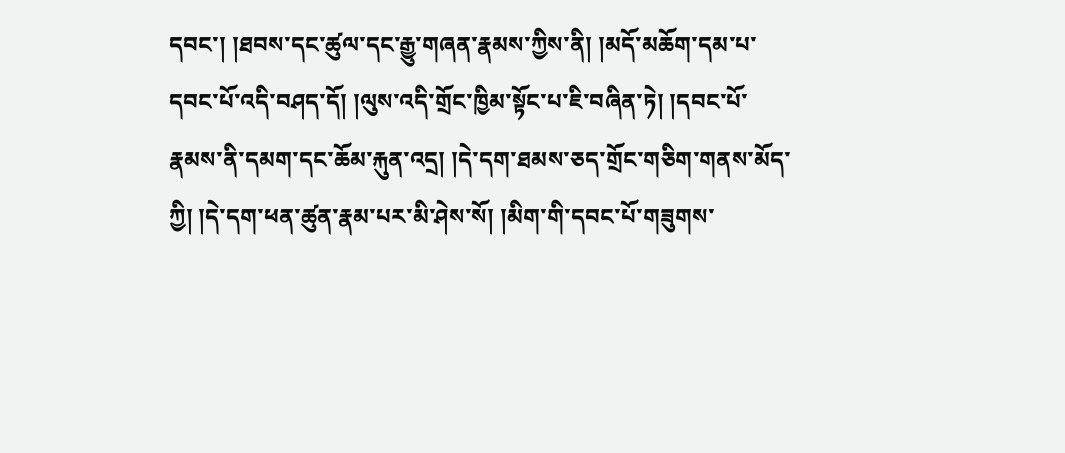དབང་། །ཐབས་དང་ཚུལ་དང་རྒྱུ་གཞན་རྣམས་ཀྱིས་ནི། །མདོ་མཆོག་དམ་པ་དབང་པོ་འདི་བཤད་དོ། །ལུས་འདི་གྲོང་ཁྱིམ་སྟོང་པ་ཇི་བཞིན་ཏེ། །དབང་པོ་རྣམས་ནི་དམག་དང་ཆོམ་རྐུན་འདྲ། །དེ་དག་ཐམས་ཅད་གྲོང་གཅིག་གནས་མོད་ཀྱི། །དེ་དག་ཕན་ཚུན་རྣམ་པར་མི་ཤེས་སོ། །མིག་གི་དབང་པོ་གཟུགས་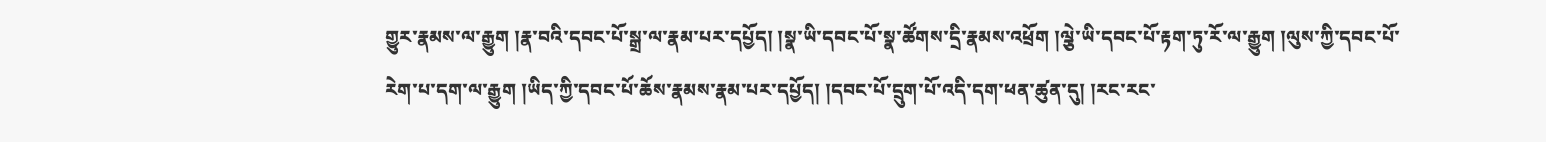གྱུར་རྣམས་ལ་རྒྱུག །རྣ་བའི་དབང་པོ་སྒྲ་ལ་རྣམ་པར་དཔྱོད། །སྣ་ཡི་དབང་པོ་སྣ་ཚོགས་དྲི་རྣམས་འཕྲོག །ལྕེ་ཡི་དབང་པོ་རྟག་ཏུ་རོ་ལ་རྒྱུག །ལུས་ཀྱི་དབང་པོ་རེག་པ་དག་ལ་རྒྱུག །ཡིད་ཀྱི་དབང་པོ་ཆོས་རྣམས་རྣམ་པར་དཔྱོད། །དབང་པོ་དྲུག་པོ་འདི་དག་ཕན་ཚུན་དུ། །རང་རང་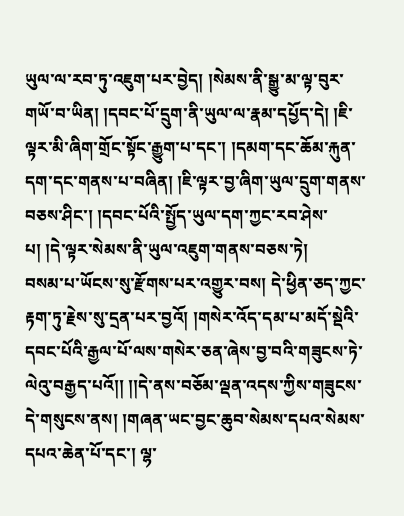ཡུལ་ལ་རབ་ཏུ་འཇུག་པར་བྱེད། །སེམས་ནི་སྒྱུ་མ་ལྟ་བུར་གཡོ་བ་ཡིན། །དབང་པོ་དྲུག་ནི་ཡུལ་ལ་རྣམ་དཔྱོད་དེ། །ཇི་ལྟར་མི་ཞིག་གྲོང་སྟོང་རྒྱུག་པ་དང་། །དམག་དང་ཆོམ་རྐུན་དག་དང་གནས་པ་བཞིན། །ཇི་ལྟར་བྱ་ཞིག་ཡུལ་དྲུག་གནས་བཅས་ཤིང་། །དབང་པོའི་སྤྱོད་ཡུལ་དག་ཀྱང་རབ་ཤེས་པ། །དེ་ལྟར་སེམས་ནི་ཡུལ་འཇུག་གནས་བཅས་ཏེ།
བསམ་པ་ཡོངས་སུ་རྫོགས་པར་འགྱུར་བས། དེ་ཕྱིན་ཅད་ཀྱང་རྟག་ཏུ་རྗེས་སུ་དྲན་པར་བྱའོ། །གསེར་འོད་དམ་པ་མདོ་སྡེའི་དབང་པོའི་རྒྱལ་པོ་ལས་གསེར་ཅན་ཞེས་བྱ་བའི་གཟུངས་ཏེ་ལེའུ་བརྒྱད་པའོ།། །།དེ་ནས་བཅོམ་ལྡན་འདས་ཀྱིས་གཟུངས་དེ་གསུངས་ནས། །གཞན་ཡང་བྱང་ཆུབ་སེམས་དཔའ་སེམས་དཔའ་ཆེན་པོ་དང་། ལྷ་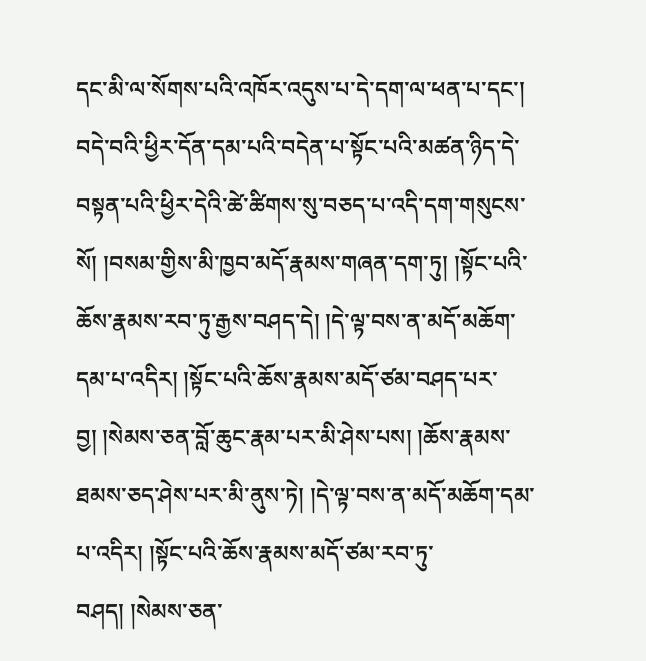དང་མི་ལ་སོགས་པའི་འཁོར་འདུས་པ་དེ་དག་ལ་ཕན་པ་དང་། བདེ་བའི་ཕྱིར་དོན་དམ་པའི་བདེན་པ་སྟོང་པའི་མཚན་ཉིད་དེ་བསྟན་པའི་ཕྱིར་དེའི་ཚེ་ཚིགས་སུ་བཅད་པ་འདི་དག་གསུངས་སོ། །བསམ་གྱིས་མི་ཁྱབ་མདོ་རྣམས་གཞན་དག་ཏུ། །སྟོང་པའི་ཆོས་རྣམས་རབ་ཏུ་རྒྱས་བཤད་དེ། །དེ་ལྟ་བས་ན་མདོ་མཆོག་དམ་པ་འདིར། །སྟོང་པའི་ཆོས་རྣམས་མདོ་ཙམ་བཤད་པར་བྱ། །སེམས་ཅན་བློ་ཆུང་རྣམ་པར་མི་ཤེས་པས། །ཆོས་རྣམས་ཐམས་ཅད་ཤེས་པར་མི་ནུས་ཏེ། །དེ་ལྟ་བས་ན་མདོ་མཆོག་དམ་པ་འདིར། །སྟོང་པའི་ཆོས་རྣམས་མདོ་ཙམ་རབ་ཏུ་བཤད། །སེམས་ཅན་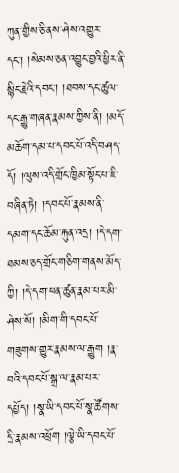ཀུན་གྱིས་ཅི་ནས་ཤེས་འགྱུར་དང་། །སེམས་ཅན་འབྱུང་བྱའི་ཕྱིར་ནི་སྙིང་རྗེའི་དབང་། །ཐབས་དང་ཚུལ་དང་རྒྱུ་གཞན་རྣམས་ཀྱིས་ནི། །མདོ་མཆོག་དམ་པ་དབང་པོ་འདི་བཤད་དོ། །ལུས་འདི་གྲོང་ཁྱིམ་སྟོང་པ་ཇི་བཞིན་ཏེ། །དབང་པོ་རྣམས་ནི་དམག་དང་ཆོམ་རྐུན་འདྲ། །དེ་དག་ཐམས་ཅད་གྲོང་གཅིག་གནས་མོད་ཀྱི། །དེ་དག་ཕན་ཚུན་རྣམ་པར་མི་ཤེས་སོ། །མིག་གི་དབང་པོ་གཟུགས་གྱུར་རྣམས་ལ་རྒྱུག །རྣ་བའི་དབང་པོ་སྒྲ་ལ་རྣམ་པར་དཔྱོད། །སྣ་ཡི་དབང་པོ་སྣ་ཚོགས་དྲི་རྣམས་འཕྲོག །ལྕེ་ཡི་དབང་པོ་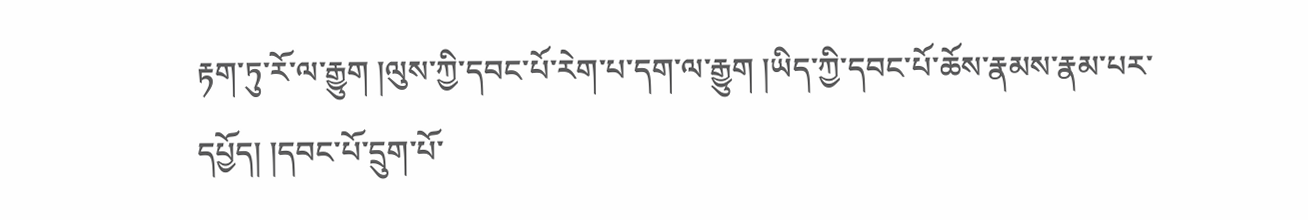རྟག་ཏུ་རོ་ལ་རྒྱུག །ལུས་ཀྱི་དབང་པོ་རེག་པ་དག་ལ་རྒྱུག །ཡིད་ཀྱི་དབང་པོ་ཆོས་རྣམས་རྣམ་པར་དཔྱོད། །དབང་པོ་དྲུག་པོ་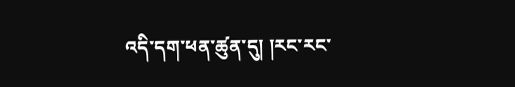འདི་དག་ཕན་ཚུན་དུ། །རང་རང་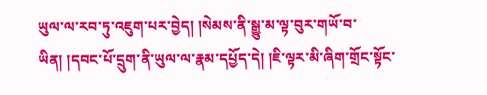ཡུལ་ལ་རབ་ཏུ་འཇུག་པར་བྱེད། །སེམས་ནི་སྒྱུ་མ་ལྟ་བུར་གཡོ་བ་ཡིན། །དབང་པོ་དྲུག་ནི་ཡུལ་ལ་རྣམ་དཔྱོད་དེ། །ཇི་ལྟར་མི་ཞིག་གྲོང་སྟོང་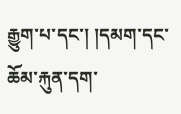རྒྱུག་པ་དང་། །དམག་དང་ཆོམ་རྐུན་དག་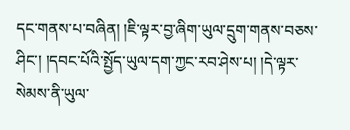དང་གནས་པ་བཞིན། །ཇི་ལྟར་བྱ་ཞིག་ཡུལ་དྲུག་གནས་བཅས་ཤིང་། །དབང་པོའི་སྤྱོད་ཡུལ་དག་ཀྱང་རབ་ཤེས་པ། །དེ་ལྟར་སེམས་ནི་ཡུལ་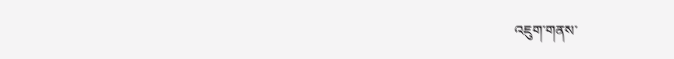འཇུག་གནས་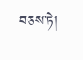བཅས་ཏེ།